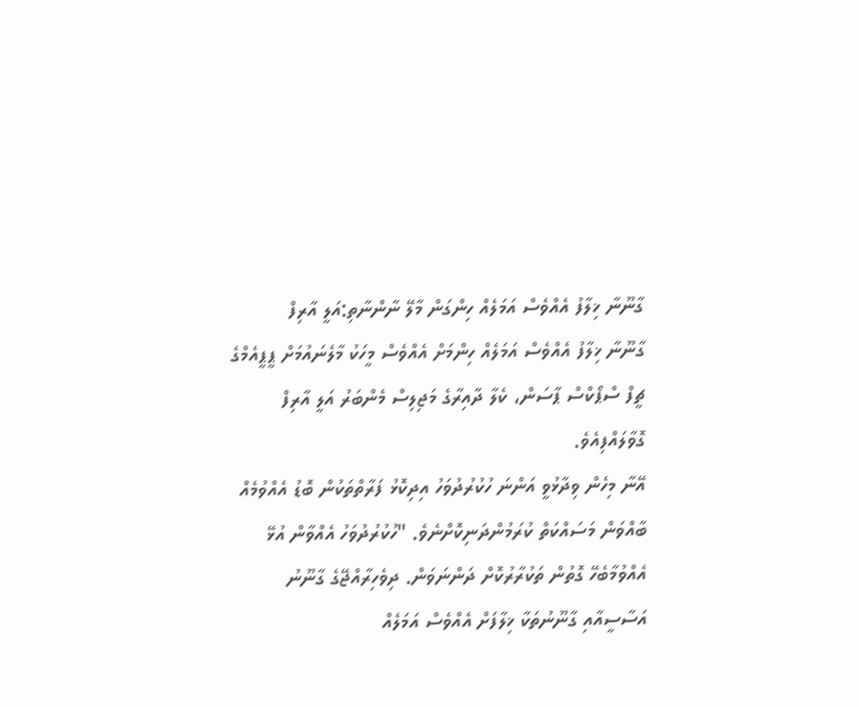ގާނޫނާ ޚިލާފު އެއްވެސް އަމަލެއް ހިންގަން މާލޭ ނާންނާތި:އަލީ އާރިފް
ގާނޫނާ ޚިލާފު އެއްވެސް އަމަލެއް ހިންމަށް އެއްވެސް މީހަކު މާލެނައުމަށް ޕީޕީއެމްގެ ޗީފް ސްޕޯކްސް ޕާސަން، ކެލާ ދާއިރާގެ މަޖިލިސް މެންބަރު އަލީ އާރިފް ގޮވާލައްފިއެވެ.
އޭނާ މިހެން ވިދާޅުވީ އަންނަ ހުކުރުދުވަހު އިދިކޮޅު ފަރާތްތަކުން ބޮޑު އެއްވުމެއް ބާއްވަން މަސައްކަތް ކުރަމުންދަނިކޮށްނެވެ. "ހުކުރުދުވަހު އެއްވާން އުޅޭ އެއްވުމާބެހޭ ގޮތުން ތަކުރާރުކޮށް ދަންނަވަން. ދިވެހިރާއްޖޭގެ ގާނޫނު އަސާސީއާއި ގާނޫނުތަކާ ޚިލާފަށް އެއްވެސް އަމަލެއް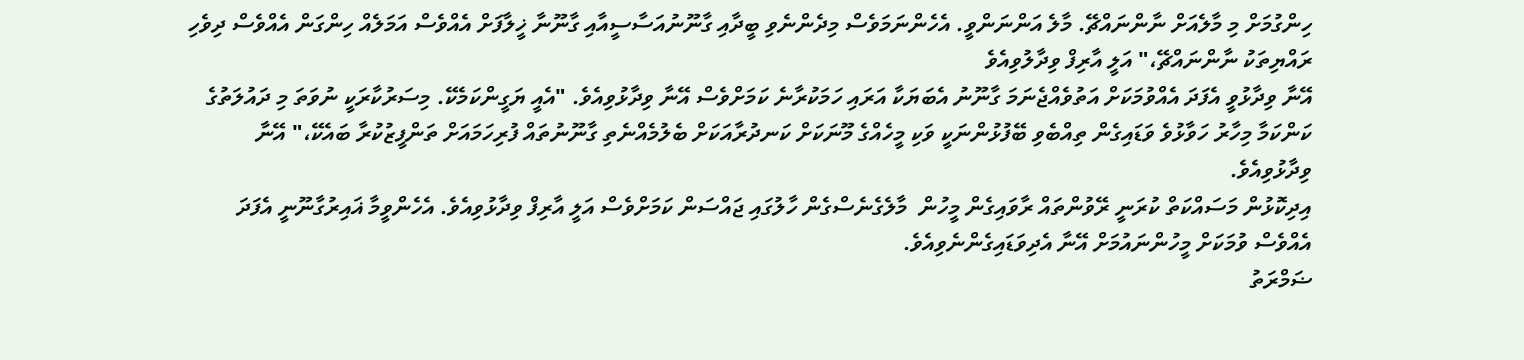ހިންގުމަށް މި މާލެއަށް ނާންނައްޗޭ. މާލެ އަންނަންވީ. އެހެންނަމަވެސް މިދެންނެވި ބީދާއި ގާނޫނުއަސާސީއާއި ގާނޫނާ ޚީލާފަށް އެއްވެސް އަމަލެއް ހިންގަން އެއްވެސް ދިވެހި ރައްޔިތަކު ނާންނައްޗޭ،" އަލީ އާރިފް ވިދާލުވިއެވެ
އޭނާ ވިދާޅުވީ އެފަދަ އެއްވުމަކަށް އަތުވެއްޖެނަމަ ގާނޫނު އެބަޔަކާ އަރައި ހަމަކުރާނެ ކަމަށްވެސް އޭނާ ވިދާޅުވިއެވެ. "އެއީ ޔަގީންކަމެކޭ. މިސަރުކާރަކީ ނުވަތަ މި ދައުލަތުގެ ކަންކަމާ މިހާރު ހަވާޅުވެ ވަޑައިގެން ތިއްބެވި ބޭފުޅުންނަކީ ވަކި މީހެއްގެ މޫނަކަށް ކަނދުރާއަކަށް ބެލުމެއްނެތި ގާނޫނުތައް ފުރިހަމައަށް ތަންފީޒުކުރާ ބައެކޭ،" އޭނާ ވިދާޅުވިއެވެ.
އިދިކޮޅުން މަސައްކަތް ކުރަނީ ރޭވުންތައް ރާވައިގެން މީހުން  މާލެގެނެސްގެން ހާލުގައި ޖައްސަން ކަމަށްވެސް އަލީ އާރިފް ވިދާޅުވިއެވެ. އެހެންވީމާ ޣައިރުގާނޫނީ އެފަދަ އެއްވެސް ވުމަކަށް މީހުންނައުމަށް އޭނާ އެދިވަޑައިގެންނެވިއެވެ.
ޟަމްރަތު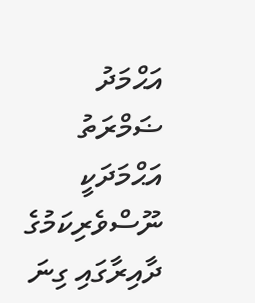އަޙްމަދު
ޟަމްރަތު އަޙްމަދަކީ ނޫސްވެރިކަމުގެ ދާއިރާގައި ގިނަ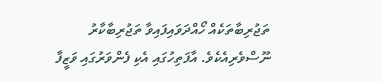ތަޖުރިބާތަކެއް ހޯއްދަވައިފައިވާ ތަޖުރިބާކާރު ނޫސްވެރިއެކެވެ. އާފަތިހުގައި އެކި ފެންވަރުގައި ވަޒީފާ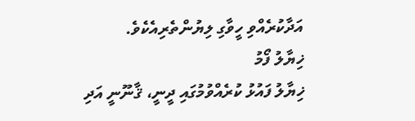އަދާކުރެއްވި ހީވާގި ލިޔުންތެރިއެކެވެ.
ޚިޔާލު ފޯމު
ޚިޔާލު ފައުޅު ކުރެއްވުމުގައި ދީނީ، ޤާނޫނީ އަދި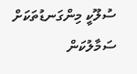ސުލޫކީ މިންގަނޑުތަކަށް ސަމާލުކަން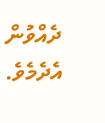ދެއްވުން އެދެމެވެ.